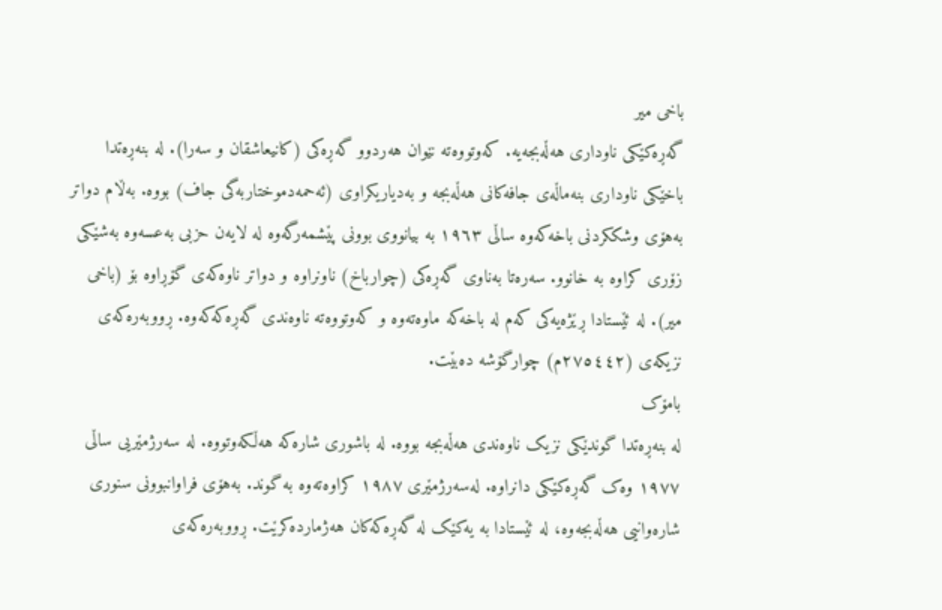باخی میر
گەڕەکێکی ناوداری هەڵەبجەیە. کەوتووەتە نێوان هەردوو گەڕەکی (کانیعاشقان و سەرا). لە بنەڕەتدا باخێکی ناوداری بنەماڵەی جافەکانی هەڵەبجە و بەدیاریکراوی (ئەحمەدموختاربەگی جاف) بووە. بەڵام دواتر بەهۆی وشککردنی باخەکەوە ساڵی ١٩٦٣ بە بیانووی بوونی پێشمەرگەوە لە لایەن حزبی بەعسەوە بەشێکی زۆری کراوە بە خانوو. سەرەتا بەناوی گەڕەکی (چوارباخ) ناونراوە و دواتر ناوەکەی گۆڕاوە بۆ (باخی میر). لە ئێستادا ڕێژەیەکی کەم لە باخەکە ماوەتەوە و کەوتووەتە ناوەندی گەڕەکەکەوە. ڕووبەرەکەی نزیکەی (٢٧٥٤٤٢م) چوارگۆشە دەبێت.
بامۆک
لە بنەڕەتدا گوندێکی نزیک ناوەندی هەڵەبجە بووە. لە باشوری شارەکە هەڵکەوتووە. لە سەرژمێریی ساڵی ١٩٧٧ وەک گەڕەکێکی دانراوە. لەسەرژمێری ١٩٨٧ کراوەتەوە بە گوند. بەهۆی فراوانبوونی سنوری شارەوانیی هەڵەبجەوە، لە ئێستادا بە یەکێک لە گەڕەکەکان هەژماردەکرێت. ڕووبەرەکەی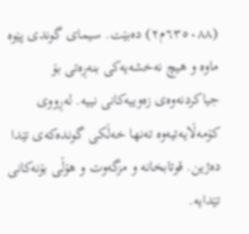(٦٣٥٠٨٨م٢) دەبێت. سیمای گوندی پێوە ماوە و هیچ نەخشەیەکی بنەڕەتی بۆ جیاکردنەوەی زەوییەکانی نییە. لەڕووی کۆمەڵایەتیەوە تەنها خەڵکی گوندەکەی تێدا دەژین. قوتابخانە و مزگەوت و هۆڵی بۆنەکانی تێدایە.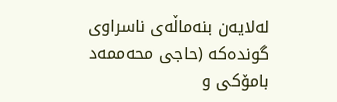لەلایەن بنەماڵەی ناسراوی گوندەکە (حاجی محەممەد بامۆکی و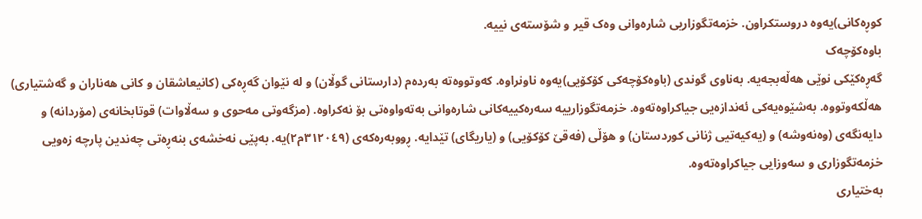کوڕەکانی)یەوە دروستکراون. خزمەتگوزاریی شارەوانی وەک قیر و شۆستەی نییە.
باوەکۆچەک
گەڕەکێکی نوێی هەڵەبجەیە. بەناوی گوندی (باوەکۆچەکی کۆکۆیی)یەوە ناونراوە. کەوتووەتە بەردەم (دارستانی گوڵان) و لە نێوان گەڕەکی (کانیعاشقان و کانی هەناران و گەشتیاری) هەڵکەوتووە. بەشێوەیەکی ئەندازەیی جیاکراوەتەوە. خزمەتگوزارییە سەرەکییەکانی شارەوانی بەتەواوەتی بۆ نەکراوە. (مزگەوتی مەحوی و سەڵاوات) قوتابخانەی (مۆردانە) و دایەنگەی (وەنەوشە) و (یەکیەتیی ژنانی کوردستان) و هۆڵی (فەقێ کۆکۆیی) و (یاریگای) تێدایە. ڕووبەرەکەی (٣١٢٠٤٩م٢)یە. بەپێی نەخشەی بنەڕەتی چەندین پارچە زەویی خزمەتگوزاری و سەوزایی جیاکراوەتەوە.
بەختیاری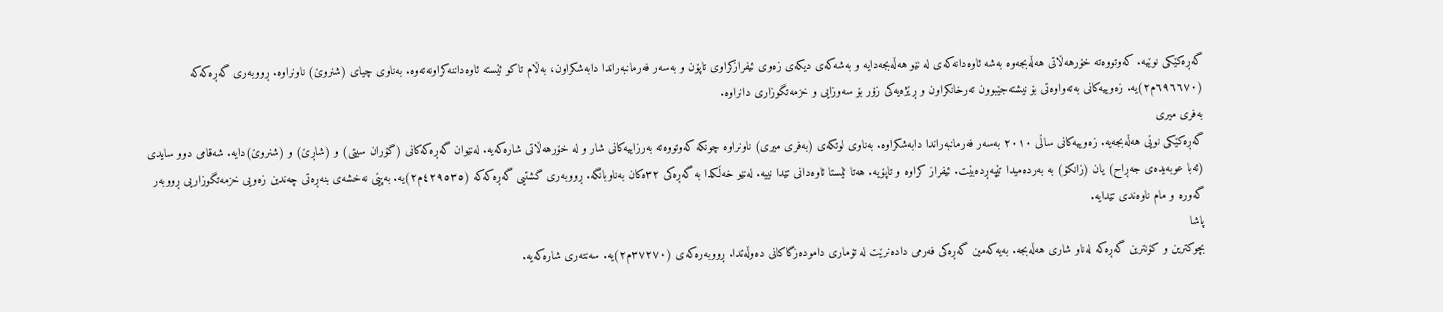گەڕەکێکی نوێیە. کەوتووەتە خۆرهەڵاتی هەڵەبجەوە بەشە ئاوەدانەکەی لە نێو هەڵەبجەدایە و بەشەکەی دیکەی زەوی ئیفرازکراوی تاپۆن و بەسەر فەرمانبەراندا دابەشکراون، بەڵام تاکو ئێستە ئاوەداننەکراونەتەوە. بەناوی چیای (شنروێ) ناونراوە. ڕووبەری گەڕەکەکە (٦٩٦٦٧٠م٢)یە. زەوییەکانی بەتەواوەتی بۆ نیشتەجێبوون تەرخانکراون و ڕێژەیەکی زۆر بۆ سەوزایی و خزمەتگوزاری دانراوە.
بەفری میری
گەڕەکێکی نوێی هەڵەبجەیە. زەوییەکانی ساڵی ٢٠١٠ بەسەر فەرمانبەراندا دابەشکراوە. بەناوی لوتکەی (بەفری میری) ناونراوە چونکە کەوتووەتە بەرزاییەکانی شار و لە خۆرهەڵاتی شارەکەیە. لەنێوان گەڕەکەکانی (گۆران سیتی) و (شاڕێ) و (شنروێ)دایە. شەقامی دوو سایدی (ئەبا عوبەیدەی جەڕاح) یان (زانکۆ) بە بەردەمیدا تێپەڕدەبێت. ئیفراز کراوە و تاپۆیە. هەتا ئێستا ئاوەدانی تێدا نییە. لەنێو خەڵکدا بە گەڕەکی ٣٢ەکان بەناوبانگە. ڕووبەری گشتیی گەڕەکەکە (٤٢٩٥٣٥م٢)یە. بەپێی نەخشەی بنەڕەتی چەندین زەویی خزمەتگوزاریی ڕووبەر گەورە و مام ناوەندی تێدایە.
پاشا
بچوکترین و کۆنترین گەڕەکە لەناو شاری هەڵەبجە. بەیەکەمین گەڕەکی فەرمی دادەنرێت لە تۆماری دامودەزگاکانی دەوڵەتدا. ڕووبەرەکەی (٣٧٢٧٠م٢)یە. سەنتەری شارەکەیە.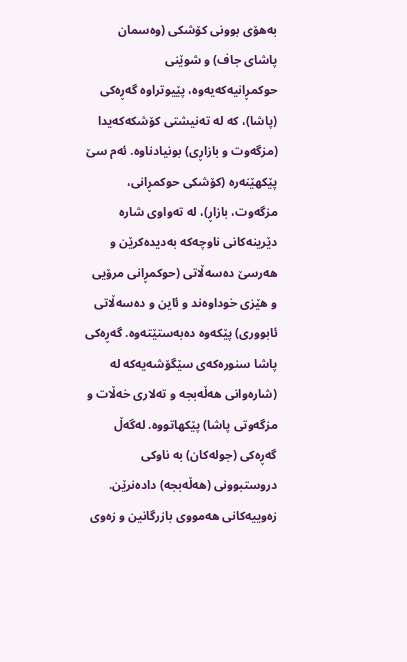بەهۆی بوونی کۆشکی (وەسمان پاشای جاف) و شوێنی حوکمڕانیەکەیەوە، پێیوتراوە گەڕەکی (پاشا)، کە لە تەنیشتی کۆشکەکەیدا (مزگەوت و بازاڕی) بونیادناوە. ئەم سێ پێکهێنەرە (کۆشکی حوکمڕانی، مزگەوت، بازاڕ)، لە تەواوی شارە دێرینەکانی ناوچەکە بەدیدەکرێن و هەرسێ دەسەڵاتی (حوکمڕانی مرۆیی و هێزی خوداوەند و ئاین و دەسەڵاتی ئابووری) پێکەوە دەبەستێتەوە. گەڕەکی پاشا سنورەکەی سێگۆشەیەکە لە (شارەوانی هەڵەبجە و تەلاری خەڵات و مزگەوتی پاشا) پێکهاتووە. لەگەڵ گەڕەکی (جولەکان) بە ناوکی دروستبوونی (هەڵەبجە) دادەنرێن. زەوییەکانی هەمووی بازرگانین و زەوی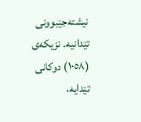نیشتەجێبوونی تێدانیە. نزیکەی (١٠٥٨) دوکانی تێدایە،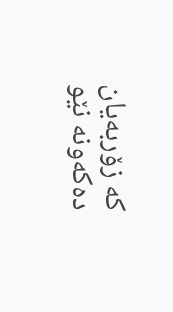کە زۆربەیان دەکەونە نێو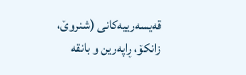قەیسەرییەکانی (شنروێ، زانکۆ، ڕاپەرین و بانقە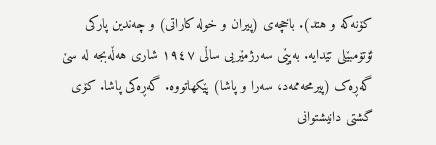کۆنەکە و هتد). باخچەی (پیران و خولە کاراتی) و چەندین پارکی ئۆتۆمبێلی تێدایە. بەپێی سەرژمێریی ساڵی ١٩٤٧ شاری هەڵەبجە لە سێ گەڕەک (پیرمحەممەد، سەرا و پاشا) پێکهاتووە. گەڕەکی پاشا. کۆی گشتی دانیشتوانی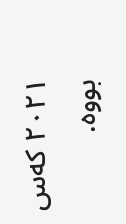٢٠٢١ کەس بووە.